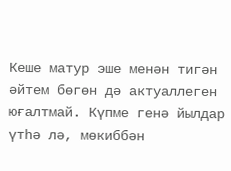Кеше матур эше менән тигән әйтем бөгөн дә актуаллеген юғалтмай. Күпме генә йылдар үтһә лә, мөкиббән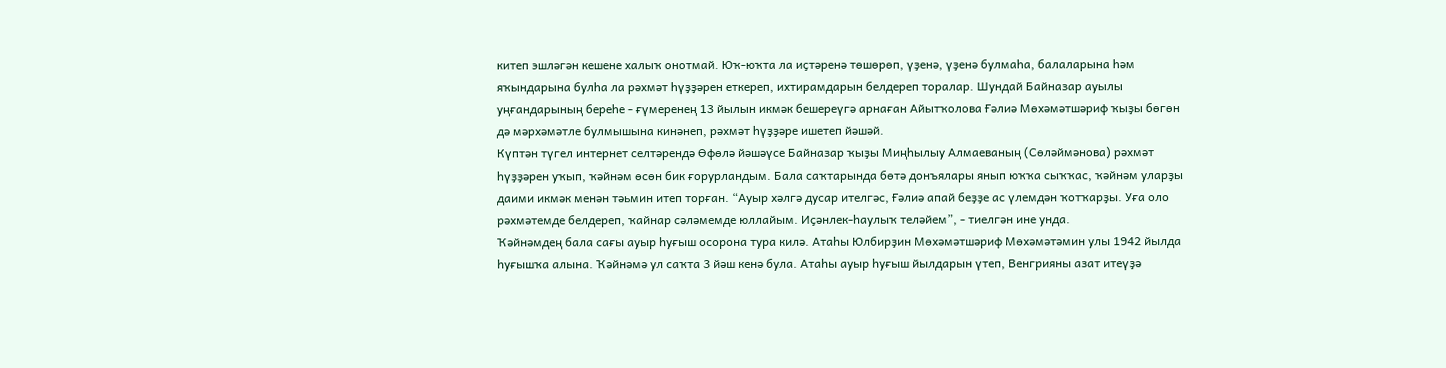китеп эшләгән кешене халыҡ онотмай. Юҡ-юҡта ла иҫтәренә төшөрөп, үҙенә, үҙенә булмаһа, балаларына һәм яҡындарына булһа ла рәхмәт һүҙҙәрен еткереп, ихтирамдарын белдереп торалар. Шундай Байназар ауылы уңғандарының береһе - ғүмеренең 13 йылын икмәк бешереүгә арнаған Айытҡолова Ғәлиә Мөхәмәтшәриф ҡыҙы бөгөн дә мәрхәмәтле булмышына кинәнеп, рәхмәт һүҙҙәре ишетеп йәшәй.
Күптән түгел интернет селтәрендә Өфөлә йәшәүсе Байназар ҡыҙы Миңһылыу Алмаеваның (Сөләймәнова) рәхмәт һүҙҙәрен уҡып, ҡәйнәм өсөн бик ғорурландым. Бала саҡтарында бөтә донъялары янып юҡҡа сыҡҡас, ҡәйнәм уларҙы даими икмәк менән тәьмин итеп торған. “Ауыр хәлгә дусар ителгәс, Ғәлиә апай беҙҙе ас үлемдән ҡотҡарҙы. Уға оло рәхмәтемде белдереп, ҡайнар сәләмемде юллайым. Иҫәнлек-һаулыҡ теләйем”, - тиелгән ине унда.
Ҡәйнәмдең бала сағы ауыр һуғыш осорона тура килә. Атаһы Юлбирҙин Мөхәмәтшәриф Мөхәмәтәмин улы 1942 йылда һуғышҡа алына. Ҡәйнәмә ул саҡта 3 йәш кенә була. Атаһы ауыр һуғыш йылдарын үтеп, Венгрияны азат итеүҙә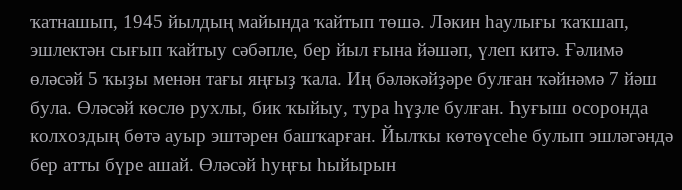ҡатнашып, 1945 йылдың майында ҡайтып төшә. Ләкин һаулығы ҡаҡшап, эшлектән сығып ҡайтыу сәбәпле, бер йыл ғына йәшәп, үлеп китә. Ғәлимә өләсәй 5 ҡыҙы менән тағы яңғыҙ ҡала. Иң бәләкәйҙәре булған ҡәйнәмә 7 йәш була. Өләсәй көслө рухлы, бик ҡыйыу, тура һүҙле булған. Һуғыш осоронда колхоздың бөтә ауыр эштәрен башҡарған. Йылҡы көтөүсеһе булып эшләгәндә бер атты бүре ашай. Өләсәй һуңғы һыйырын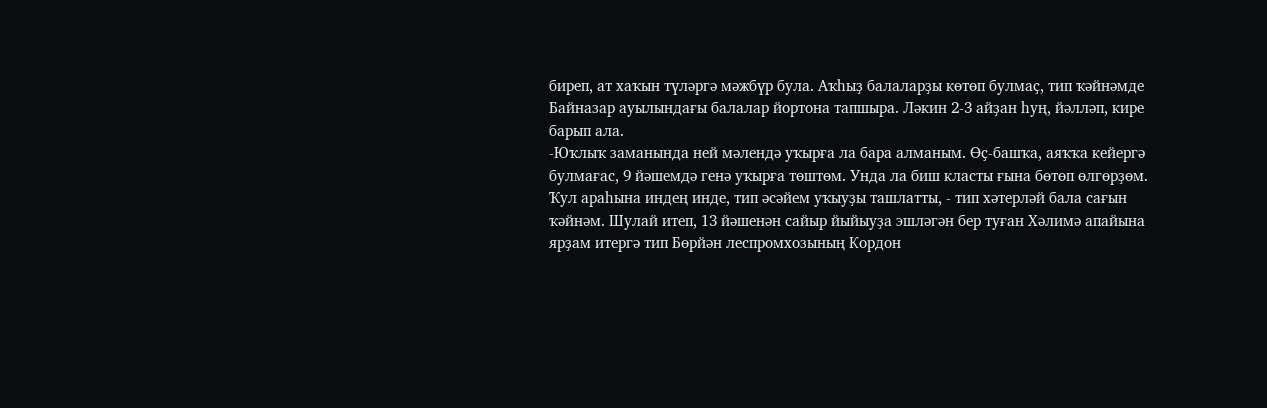биреп, ат хаҡын түләргә мәжбүр була. Аҡһыҙ балаларҙы көтөп булмаҫ, тип ҡәйнәмде Байназар ауылындағы балалар йортона тапшыра. Ләкин 2-3 айҙан һуң, йәлләп, кире барып ала.
-Юҡлыҡ заманында ней мәлендә уҡырға ла бара алманым. Өҫ-башҡа, аяҡҡа кейергә булмағас, 9 йәшемдә генә уҡырға төштөм. Унда ла биш класты ғына бөтөп өлгөрҙөм. Ҡул араһына индең инде, тип әсәйем уҡыуҙы ташлатты, - тип хәтерләй бала сағын ҡәйнәм. Шулай итеп, 13 йәшенән сайыр йыйыуҙа эшләгән бер туған Хәлимә апайына ярҙам итергә тип Бөрйән леспромхозының Кордон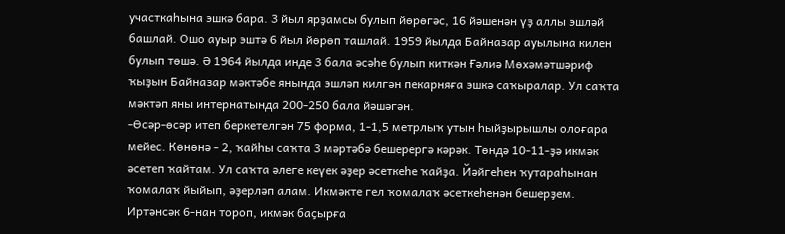участкаһына эшкә бара. 3 йыл ярҙамсы булып йөрөгәс, 16 йәшенән үҙ аллы эшләй башлай. Ошо ауыр эштә 6 йыл йөрөп ташлай. 1959 йылда Байназар ауылына килен булып төшә. Ә 1964 йылда инде 3 бала әсәһе булып киткән Ғәлиә Мөхәмәтшәриф ҡыҙын Байназар мәктәбе янында эшләп килгән пекарняға эшкә саҡыралар. Ул саҡта мәктәп яны интернатында 200-250 бала йәшәгән.
-Өсәр-өсәр итеп беркетелгән 75 форма, 1-1,5 метрлыҡ утын һыйҙырышлы олоғара мейес. Көнөнә - 2, ҡайһы саҡта 3 мәртәбә бешерергә кәрәк. Төндә 10-11-ҙә икмәк әсетеп ҡайтам. Ул саҡта әлеге кеүек әҙер әсеткеһе ҡайҙа. Йәйгеһен ҡутараһынан ҡомалаҡ йыйып, әҙерләп алам. Икмәкте гел ҡомалаҡ әсеткеһенән бешерҙем. Иртәнсәк 6-нан тороп, икмәк баҫырға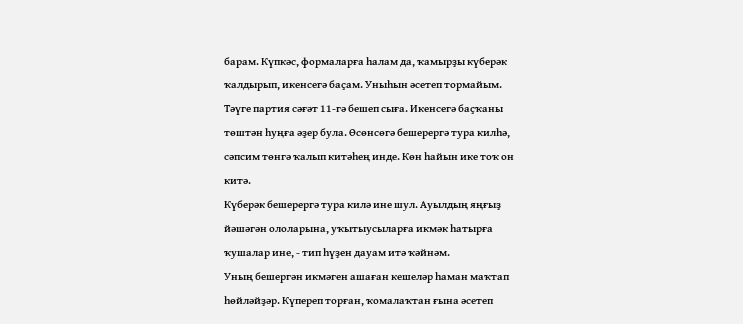барам. Күпкәс, формаларға һалам да, ҡамырҙы күберәк ҡалдырып, икенсегә баҫам. Уныһын әсетеп тормайым. Тәүге партия сәғәт 11-гә бешеп сыға. Икенсегә баҫҡаны төштән һуңға әҙер була. Өсөнсөгә бешерергә тура килһә, сәпсим төнгә ҡалып китәһең инде. Көн һайын ике тоҡ он китә.
Күберәк бешерергә тура килә ине шул. Ауылдың яңғыҙ йәшәгән ололарына, уҡытыусыларға икмәк һатырға ҡушалар ине, - тип һүҙен дауам итә ҡәйнәм.
Уның бешергән икмәген ашаған кешеләр һаман маҡтап һөйләйҙәр. Күпереп торған, ҡомалаҡтан ғына әсетеп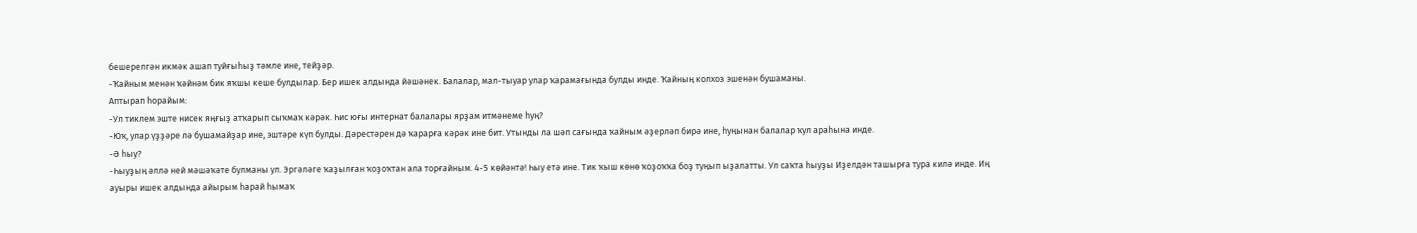бешерелгән икмәк ашап туйғыһыҙ тәмле ине, тейҙәр.
-Ҡайным менән ҡәйнәм бик яҡшы кеше булдылар. Бер ишек алдында йәшәнек. Балалар, мал-тыуар улар ҡарамағында булды инде. Ҡайның колхоз эшенән бушаманы.
Аптырап һорайым:
-Ул тиклем эште нисек яңғыҙ атҡарып сыҡмаҡ кәрәк. Һис юғы интернат балалары ярҙам итмәнеме һуң?
-Юҡ, улар үҙҙәре лә бушамайҙар ине, эштәре күп булды. Дәрестәрен дә ҡарарға кәрәк ине бит. Утынды ла шәп сағында ҡайным әҙерләп бирә ине, һуңынан балалар ҡул араһына инде.
-Ә һыу?
-Һыуҙың әллә ней мәшәҡәте булманы ул. Эргәләге ҡаҙылған ҡоҙоҡтан ала торғайным. 4-5 көйәнтә! Һыу етә ине. Тик ҡыш көнө ҡоҙоҡҡа боҙ туңып ыҙалатты. Ул саҡта һыуҙы Иҙелдән ташырға тура килә инде. Иң ауыры ишек алдында айырым һарай һымаҡ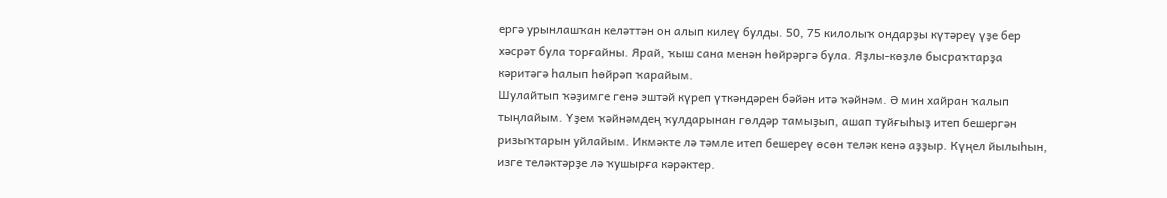ергә урынлашҡан келәттән он алып килеү булды. 50, 75 килолыҡ ондарҙы күтәреү үҙе бер хәсрәт була торғайны. Ярай, ҡыш сана менән һөйрәргә була. Яҙлы-көҙлө бысраҡтарҙа кәритәгә һалып һөйрәп ҡарайым.
Шулайтып ҡәҙимге генә эштәй күреп үткәндәрен бәйән итә ҡәйнәм. Ә мин хайран ҡалып тыңлайым. Үҙем ҡәйнәмдең ҡулдарынан гөлдәр тамыҙып, ашап туйғыһыҙ итеп бешергән ризыҡтарын уйлайым. Икмәкте лә тәмле итеп бешереү өсөн теләк кенә аҙҙыр. Күңел йылыһын, изге теләктәрҙе лә ҡушырға кәрәктер.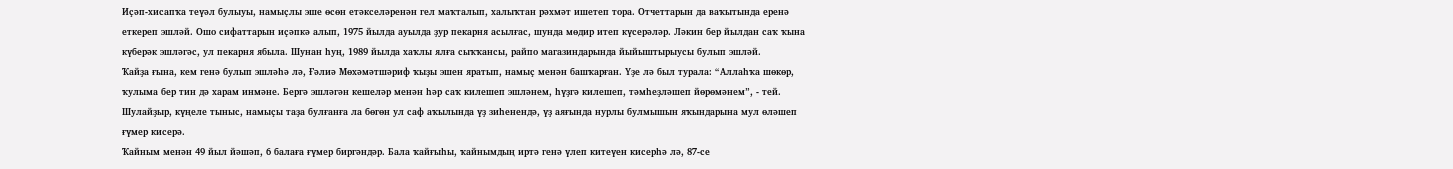Иҫәп-хисапҡа теүәл булыуы, намыҫлы эше өсөн етәкселәренән гел маҡталып, халыҡтан рәхмәт ишетеп тора. Отчеттарын да ваҡытында еренә еткереп эшләй. Ошо сифаттарын иҫәпкә алып, 1975 йылда ауылда ҙур пекарня асылғас, шунда мөдир итеп күсерәләр. Ләкин бер йылдан саҡ ҡына күберәк эшләгәс, ул пекарня ябыла. Шунан һуң, 1989 йылда хаҡлы ялға сыҡҡансы, райпо магазиндарында йыйыштырыусы булып эшләй.
Ҡайҙа ғына, кем генә булып эшләһә лә, Ғәлиә Мөхәмәтшәриф ҡыҙы эшен яратып, намыҫ менән башҡарған. Үҙе лә был турала: “Аллаһҡа шөкөр, ҡулыма бер тин дә харам инмәне. Бергә эшләгән кешеләр менән һәр саҡ килешеп эшләнем, һүҙгә килешеп, тәмһеҙләшеп йөрөмәнем”, - тей.
Шулайҙыр, күңеле тыныс, намыҫы таҙа булғанға ла бөгөн ул саф аҡылында үҙ зиһенендә, үҙ аяғында нурлы булмышын яҡындарына мул өләшеп ғүмер кисерә.
Ҡайным менән 49 йыл йәшәп, 6 балаға ғүмер биргәндәр. Бала ҡайғыһы, ҡайнымдың иртә генә үлеп китеүен кисерһә лә, 87-се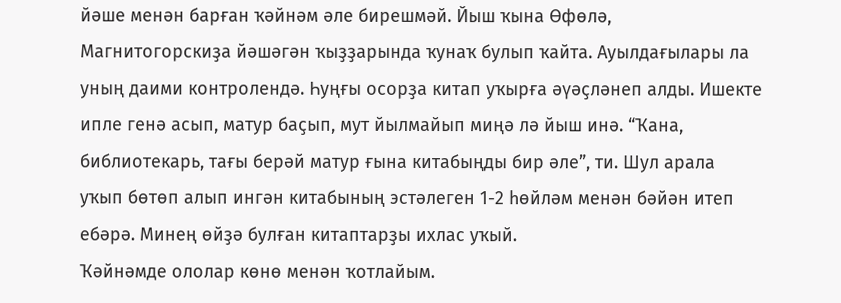йәше менән барған ҡәйнәм әле бирешмәй. Йыш ҡына Өфөлә, Магнитогорскиҙа йәшәгән ҡыҙҙарында ҡунаҡ булып ҡайта. Ауылдағылары ла уның даими контролендә. Һуңғы осорҙа китап уҡырға әүәҫләнеп алды. Ишекте ипле генә асып, матур баҫып, мут йылмайып миңә лә йыш инә. “Ҡана, библиотекарь, тағы берәй матур ғына китабыңды бир әле”, ти. Шул арала уҡып бөтөп алып ингән китабының эстәлеген 1-2 һөйләм менән бәйән итеп ебәрә. Минең өйҙә булған китаптарҙы ихлас уҡый.
Ҡәйнәмде ололар көнө менән ҡотлайым.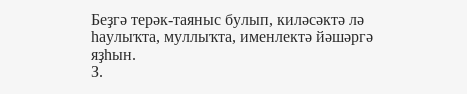Беҙгә терәк-таяныс булып, киләсәктә лә һаулыҡта, муллыҡта, именлектә йәшәргә яҙһын.
З.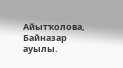Айытҡолова,
Байназар ауылы.